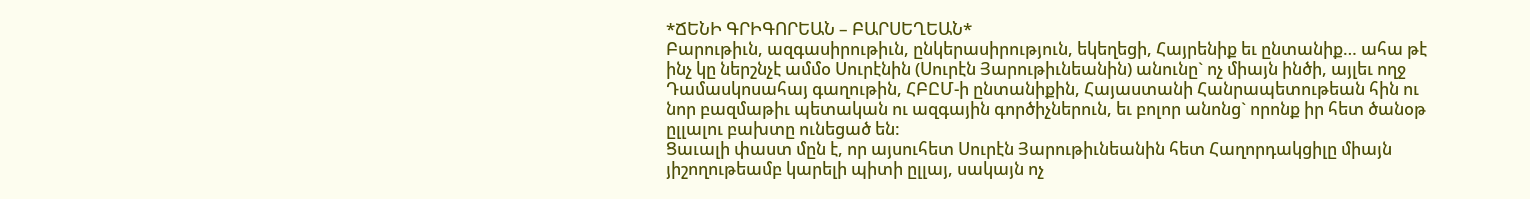*ՃԵՆԻ ԳՐԻԳՈՐԵԱՆ – ԲԱՐՍԵՂԵԱՆ*
Բարութիւն, ազգասիրութիւն, ընկերասիրություն, եկեղեցի, Հայրենիք եւ ընտանիք… ահա թէ ինչ կը ներշնչէ ամմօ Սուրէնին (Սուրէն Յարութիւնեանին) անունը` ոչ միայն ինծի, այլեւ ողջ Դամասկոսահայ գաղութին, ՀԲԸՄ-ի ընտանիքին, Հայաստանի Հանրապետութեան հին ու նոր բազմաթիւ պետական ու ազգային գործիչներուն, եւ բոլոր անոնց` որոնք իր հետ ծանօթ ըլլալու բախտը ունեցած են:
Ցաւալի փաստ մըն է, որ այսուհետ Սուրէն Յարութիւնեանին հետ Հաղորդակցիլը միայն յիշողութեամբ կարելի պիտի ըլլայ, սակայն ոչ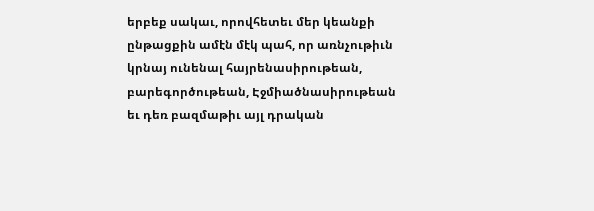երբեք սակաւ, որովհետեւ մեր կեանքի ընթացքին ամէն մէկ պահ, որ առնչութիւն կրնայ ունենալ հայրենասիրութեան, բարեգործութեան, Էջմիածնասիրութեան եւ դեռ բազմաթիւ այլ դրական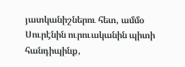յատկանիշներու հետ, ամմօ Սուրէնին ուրուականին պիտի հանդիպինք,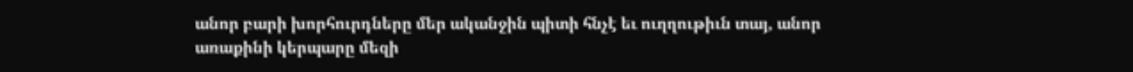անոր բարի խորհուրդները մեր ականջին պիտի հնչէ եւ ուղղութիւն տայ, անոր առաքինի կերպարը մեզի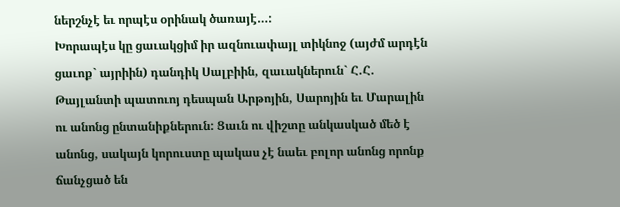ներշնչէ եւ որպէս օրինակ ծառայէ…:
Խորապէս կը ցաւակցիմ իր ազնուափայլ տիկնոջ (այժմ արդէն ցաւոք` այրիին) դանդիկ Սալբիին, զաւակներուն` Հ.Հ. Թայլանտի պատուոյ դեսպան Արթոյին, Սարոյին եւ Մարալին ու անոնց ընտանիքներուն: Ցաւն ու վիշտը անկասկած մեծ է անոնց, սակայն կորուստը պակաս չէ նաեւ բոլոր անոնց որոնք ճանչցած են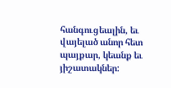հանգուցեալին, եւ վայելած անոր հետ պայքար, կեանք եւ յիշատակներ: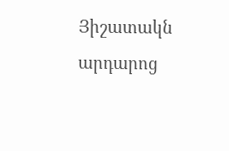Յիշատակն արդարոց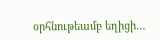օրհնութեամբ եղիցի…